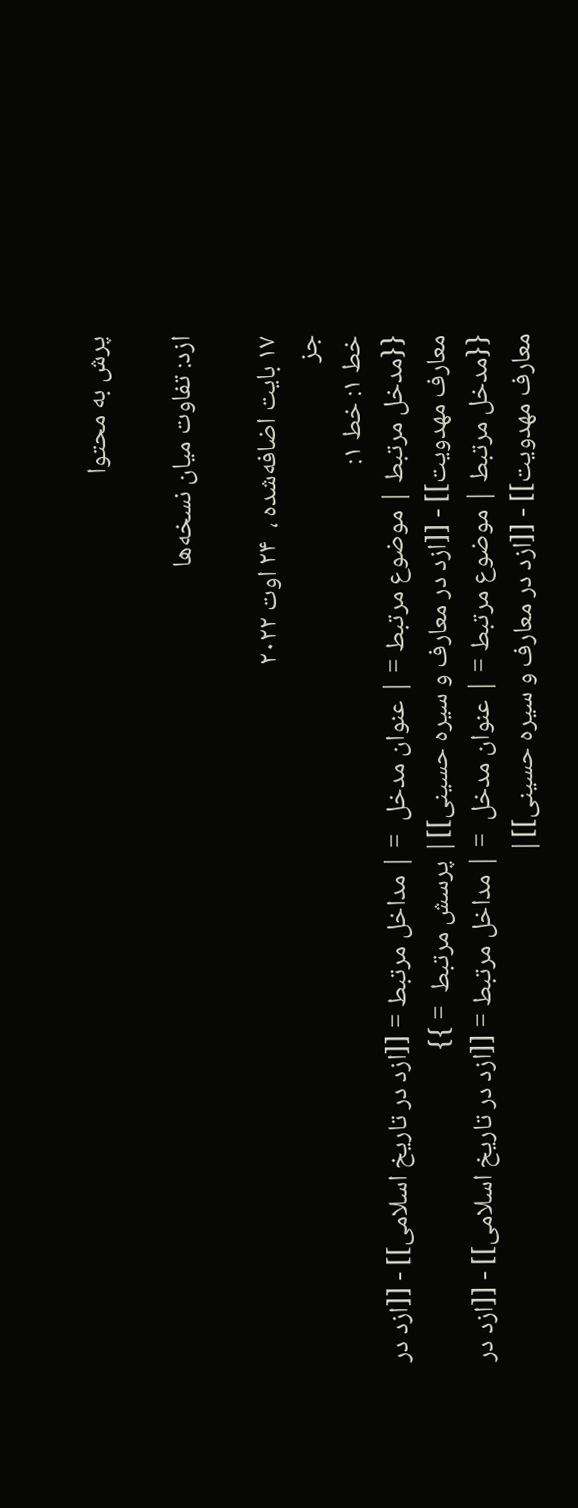پرش به محتوا

ازد: تفاوت میان نسخه‌ها

۱۷ بایت اضافه‌شده ،  ۲۴ اوت ۲۰۲۲
جز
خط ۱: خط ۱:
{{مدخل مرتبط | موضوع مرتبط = | عنوان مدخل  = | مداخل مرتبط = [[ازد در تاریخ اسلامی]] - [[ازد در معارف مهدویت]] - [[ازد در معارف و سیره حسینی]]| پرسش مرتبط  = }}
{{مدخل مرتبط | موضوع مرتبط = | عنوان مدخل  = | مداخل مرتبط = [[ازد در تاریخ اسلامی]] - [[ازد در معارف مهدویت]] - [[ازد در معارف و سیره حسینی]]|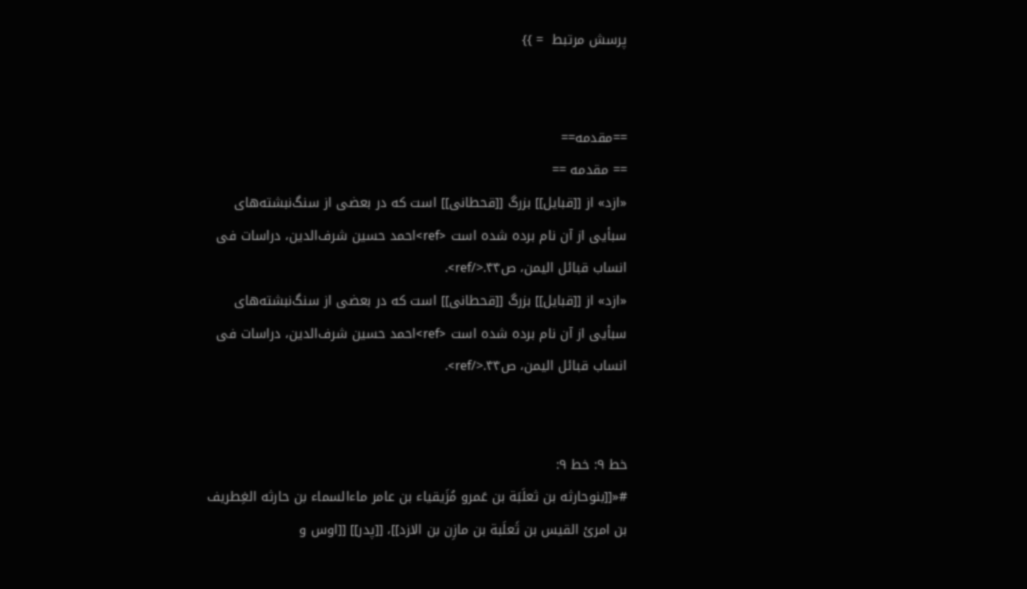پرسش مرتبط  = }}


==مقدمه==
== مقدمه ==
«ازد» از [[قبایل]] بزرگ [[قحطانی]] است که در بعضی از سنگ‌نبشته‌های سبأیی از آن نام برده شده است <ref>احمد حسین شرف‌الدین، دراسات فی انساب قبائل الیمن، ص۴۴.</ref>.
«ازد» از [[قبایل]] بزرگ [[قحطانی]] است که در بعضی از سنگ‌نبشته‌های سبأیی از آن نام برده شده است <ref>احمد حسین شرف‌الدین، دراسات فی انساب قبائل الیمن، ص۴۴.</ref>.


خط ۹: خط ۹:
#«[[بنوحارثه بن ثعلَبَة بن عَمرو مُزَیقیاء بن عامر ماء‌السماء بن حارثه الغِطریف بن امرئ القیس بن ثَعلَبة بن مازِن بن الازد]]، [[پدر]] [[اوس و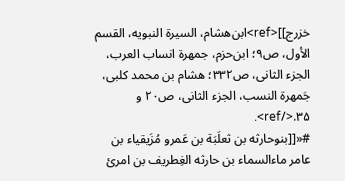خزرج]]<ref>ابن‌هشام، السیرة النبویه، القسم الأول، ص۹؛ ابن‌حزم، جمهرة انساب العرب، الجزء الثانی، ص۳۳۲؛ هشام بن محمد کلبی، جَمهرة النسب، الجزء الثانی، ص۲۰ و ۳۵.</ref>.
#«[[بنوحارثه بن ثعلَبَة بن عَمرو مُزَیقیاء بن عامر ماء‌السماء بن حارثه الغِطریف بن امرئ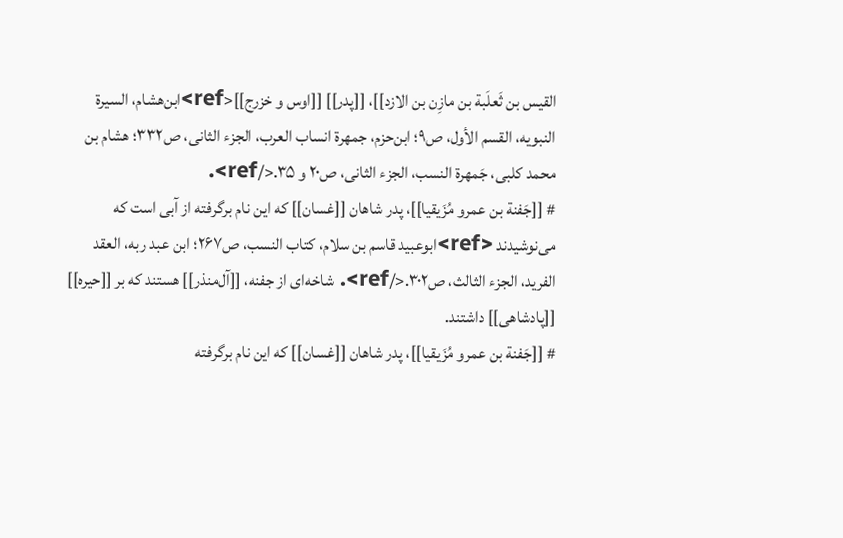القیس بن ثَعلَبة بن مازِن بن الازد]]، [[پدر]] [[اوس و خزرج]]<ref>ابن‌هشام، السیرة النبویه، القسم الأول، ص۹؛ ابن‌حزم، جمهرة انساب العرب، الجزء الثانی، ص۳۳۲؛ هشام بن محمد کلبی، جَمهرة النسب، الجزء الثانی، ص۲۰ و ۳۵.</ref>.
# [[جَفنة بن عمرو مُزَیقیا]]، پدر شاهان [[غسان]] که این نام برگرفته از آبی است که می‌نوشیدند <ref>ابوعبید قاسم بن سلام، کتاب النسب، ص۲۶۷؛ ابن عبد ربه، العقد الفرید، الجزء الثالث، ص۳۰۲.</ref>. شاخه‌ای از جفنه، [[آل‌منذر]] هستند که بر [[حیره]] [[پادشاهی]] داشتند.
# [[جَفنة بن عمرو مُزَیقیا]]، پدر شاهان [[غسان]] که این نام برگرفته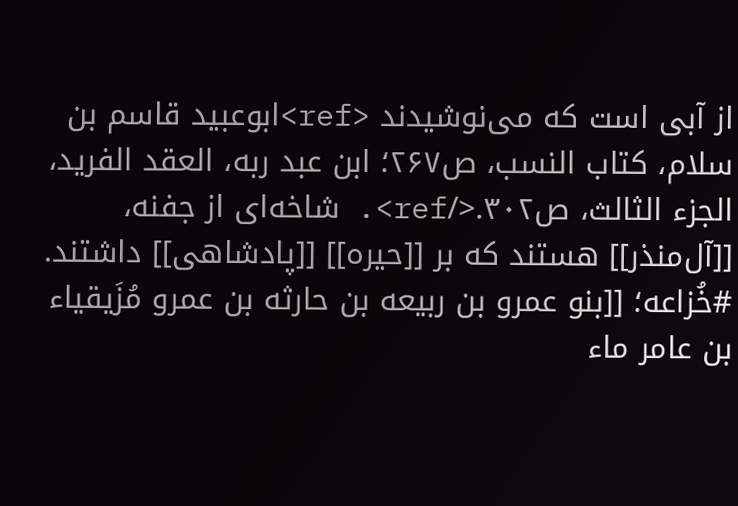از آبی است که می‌نوشیدند <ref>ابوعبید قاسم بن سلام، کتاب النسب، ص۲۶۷؛ ابن عبد ربه، العقد الفرید، الجزء الثالث، ص۳۰۲.</ref>. شاخه‌ای از جفنه، [[آل‌منذر]] هستند که بر [[حیره]] [[پادشاهی]] داشتند.
#خُزاعه؛ [[بنو عمرو بن ربیعه بن حارثه بن عمرو مُزَیقیاء بن عامر ماء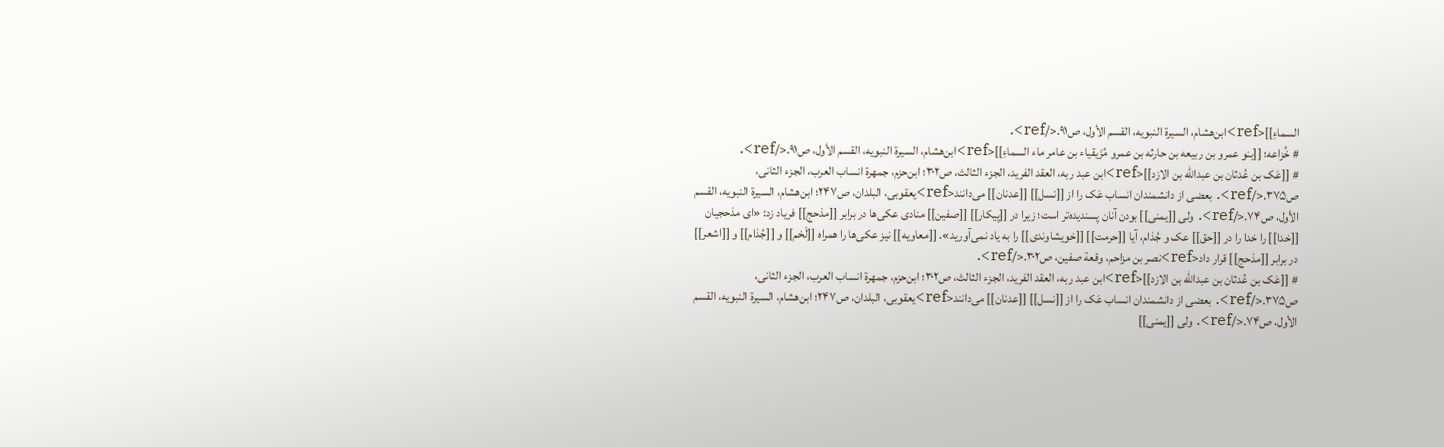السماءِ]]<ref>ابن‌هشام، السیرة النبویه، القسم الأول، ص۹۱.</ref>.
# خُزاعه؛ [[بنو عمرو بن ربیعه بن حارثه بن عمرو مُزَیقیاء بن عامر ماء السماءِ]]<ref>ابن‌هشام، السیرة النبویه، القسم الأول، ص۹۱.</ref>.
# [[عَک بن عُدثان بن عبدالله بن الازد]]<ref>ابن عبد ربه، العقد الفرید، الجزء الثالث، ص۳۰۲؛ ابن‌حزم، جمهرة انساب العرب، الجزء الثانی، ص۳۷۵.</ref>. بعضی از دانشمندان انساب عَک را از [[نسل]] [[عدنان]] می‌دانند<ref>یعقوبی، البلدان، ص۲۴۷؛ ابن‌هشام، السیرة النبویه، القسم الأول، ص۷۴.</ref>. ولی [[یمنی]] بودن آنان پسندیده‌تر است؛ زیرا در [[پیکار]] [[صفین]] منادی عکی‌ها در برابر [[مذحج]] فریاد زد: «ای مذحجیان [[خدا]] را خدا را در [[حق]] عک و جُذام، آیا [[حرمت]] [[خویشاوندی]] را به یاد نمی‌آورید». [[معاویه]] نیز عکی‌ها را همراه [[لَخم]] و [[جُذام]] و [[اشعر]] در برابر [[مذحج]] قرار داد<ref>نصر بن مزاحم، وقعة صفین، ص۳۰۲.</ref>.
# [[عَک بن عُدثان بن عبدالله بن الازد]]<ref>ابن عبد ربه، العقد الفرید، الجزء الثالث، ص۳۰۲؛ ابن‌حزم، جمهرة انساب العرب، الجزء الثانی، ص۳۷۵.</ref>. بعضی از دانشمندان انساب عَک را از [[نسل]] [[عدنان]] می‌دانند<ref>یعقوبی، البلدان، ص۲۴۷؛ ابن‌هشام، السیرة النبویه، القسم الأول، ص۷۴.</ref>. ولی [[یمنی]]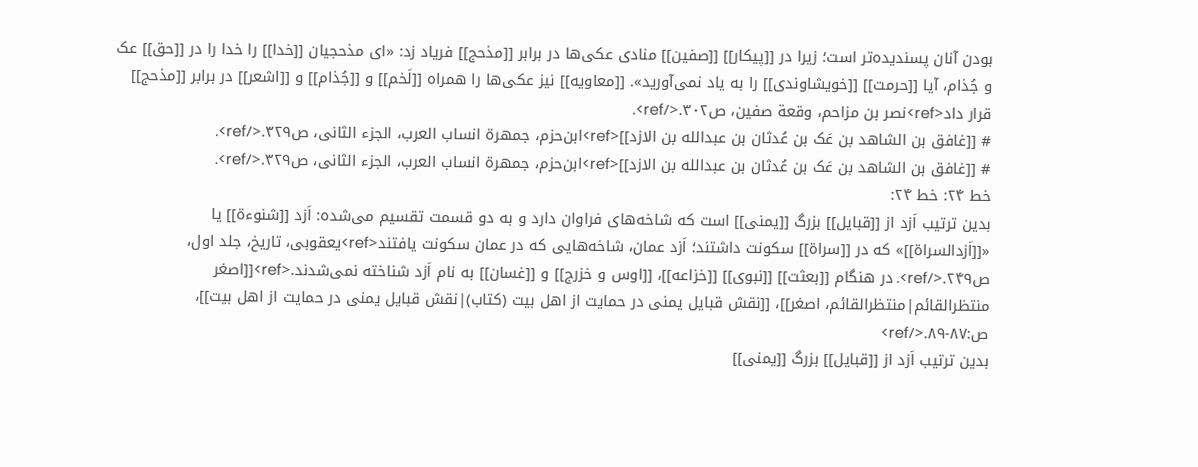بودن آنان پسندیده‌تر است؛ زیرا در [[پیکار]] [[صفین]] منادی عکی‌ها در برابر [[مذحج]] فریاد زد: «ای مذحجیان [[خدا]] را خدا را در [[حق]] عک و جُذام، آیا [[حرمت]] [[خویشاوندی]] را به یاد نمی‌آورید». [[معاویه]] نیز عکی‌ها را همراه [[لَخم]] و [[جُذام]] و [[اشعر]] در برابر [[مذحج]] قرار داد<ref>نصر بن مزاحم، وقعة صفین، ص۳۰۲.</ref>.
# [[غافق بن الشاهد بن عَک بن عُدثان بن عبدالله بن الازد]]<ref>ابن‌حزم، جمهرة انساب العرب، الجزء الثانی، ص۳۲۹.</ref>.
# [[غافق بن الشاهد بن عَک بن عُدثان بن عبدالله بن الازد]]<ref>ابن‌حزم، جمهرة انساب العرب، الجزء الثانی، ص۳۲۹.</ref>.
خط ۲۴: خط ۲۴:
بدین ترتیب اَزد از [[قبایل]] بزرگ [[یمنی]] است که شاخه‌های فراوان دارد و به دو قسمت تقسیم می‌شده: اَزد [[شنوءة]] یا «[[اَزدالسراة]]» که در [[سراة]] سکونت داشتند؛ اَزد عمان، شاخه‌هایی که در عمان سکونت یافتند<ref>یعقوبی، تاریخ، جلد اول، ص۲۴۹.</ref>. در هنگام [[بعثت]] [[نبوی]] [[خزاعه]]، [[اوس و خزرج]] و [[غسان]] به نام اَزد شناخته نمی‌شدند.<ref>[[اصغر منتظرالقائم|منتظرالقائم، اصغر]]، [[نقش قبایل یمنی در حمایت از اهل بیت (کتاب)|نقش قبایل یمنی در حمایت از اهل بیت]]، ص:۸۷-۸۹.</ref>
بدین ترتیب اَزد از [[قبایل]] بزرگ [[یمنی]]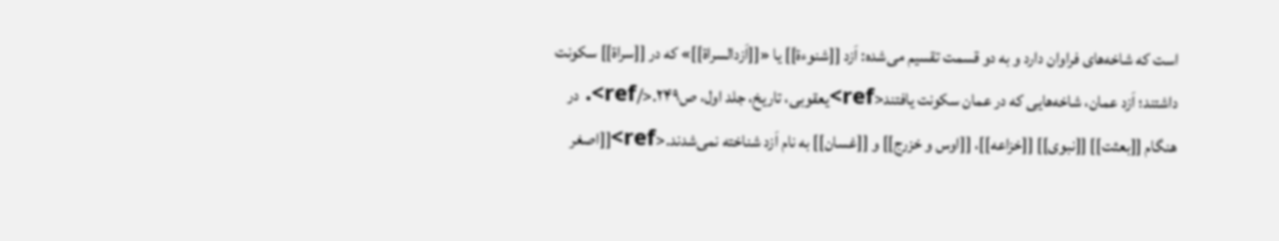است که شاخه‌های فراوان دارد و به دو قسمت تقسیم می‌شده: اَزد [[شنوءة]] یا «[[اَزدالسراة]]» که در [[سراة]] سکونت داشتند؛ اَزد عمان، شاخه‌هایی که در عمان سکونت یافتند<ref>یعقوبی، تاریخ، جلد اول، ص۲۴۹.</ref>. در هنگام [[بعثت]] [[نبوی]] [[خزاعه]]، [[اوس و خزرج]] و [[غسان]] به نام اَزد شناخته نمی‌شدند.<ref>[[اصغر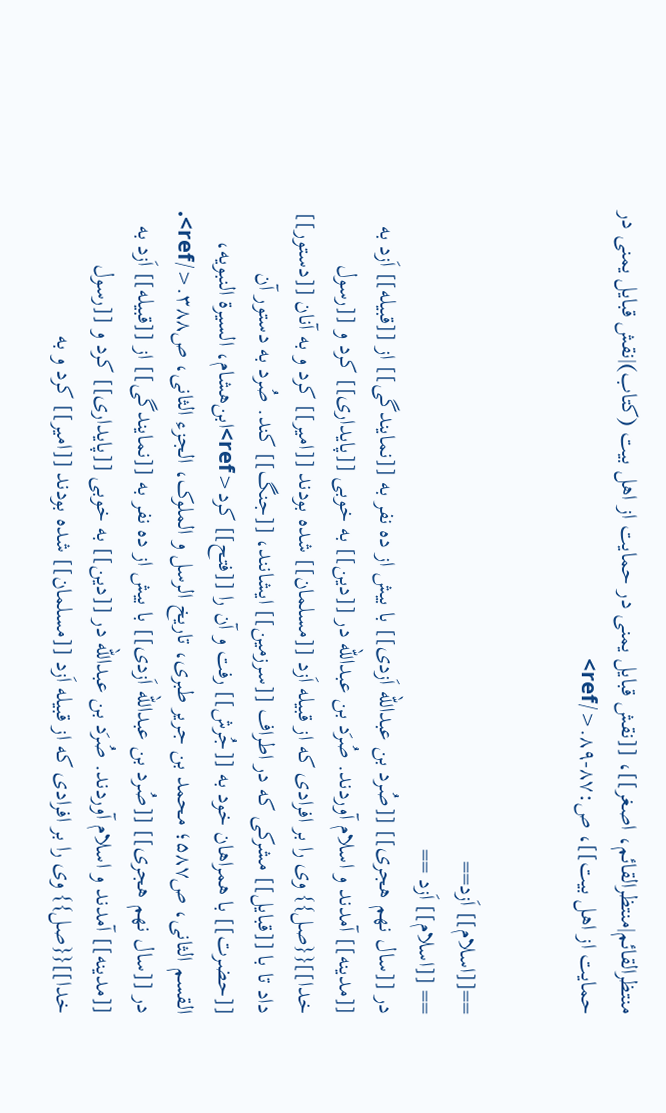منتظرالقائم|منتظرالقائم، اصغر]]، [[نقش قبایل یمنی در حمایت از اهل بیت (کتاب)|نقش قبایل یمنی در حمایت از اهل بیت]]، ص:۸۷-۸۹.</ref>


==[[اسلام]] اَزد==
== [[اسلام]] اَزد ==
در [[سال نهم هجری]] [[صُرد بن عبدالله اَزدی]] با بیش از ده نفر به [[نمایندگی]] از [[قبیله]] اَزد به [[مدینه]] آمدند و اسلام آوردند. صُرَد بن عبدالله در [[دین]] به خوبی [[پایداری]] کرد و [[رسول خدا]]{{صل}} وی را بر افرادی که از قبیله اَزد [[مسلمان]] شده بودند [[امیر]] کرد و به آنان [[دستور]] داد تا با [[قبایل]] مشرکی که در اطراف [[سرزمین]] ایشانند، [[جنگ]] کند. صُرد به دستور آن [[حضرت]] با همراهان خود به [[جُرش]] رفت و آن را [[فتح]] کرد<ref>ابن‌هشام، السیرة النبویه، القسم الثانی، ص۵۸۷؛ محمد بن جریر طبری، تاریخ الرسل و الملوک، الجزء الثانی، ص۳۸۸.</ref>.
در [[سال نهم هجری]] [[صُرد بن عبدالله اَزدی]] با بیش از ده نفر به [[نمایندگی]] از [[قبیله]] اَزد به [[مدینه]] آمدند و اسلام آوردند. صُرَد بن عبدالله در [[دین]] به خوبی [[پایداری]] کرد و [[رسول خدا]]{{صل}} وی را بر افرادی که از قبیله اَزد [[مسلمان]] شده بودند [[امیر]] کرد و به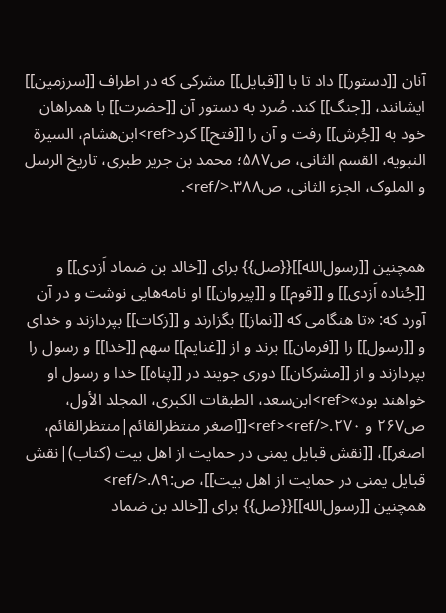آنان [[دستور]] داد تا با [[قبایل]] مشرکی که در اطراف [[سرزمین]] ایشانند، [[جنگ]] کند. صُرد به دستور آن [[حضرت]] با همراهان خود به [[جُرش]] رفت و آن را [[فتح]] کرد<ref>ابن‌هشام، السیرة النبویه، القسم الثانی، ص۵۸۷؛ محمد بن جریر طبری، تاریخ الرسل و الملوک، الجزء الثانی، ص۳۸۸.</ref>.


همچنین [[رسول‌الله]]{{صل}} برای [[خالد بن ضماد اَزدی]] و [[جُناده اَزدی]] و [[قوم]] و [[پیروان]] او نامه‌هایی نوشت و در آن آورد که: «تا هنگامی که [[نماز]] بگزارند و [[زکات]] بپردازند و خدای و [[رسول]] را [[فرمان]] برند و از [[غنایم]] سهم [[خدا]] و رسول را بپردازند و از [[مشرکان]] دوری جویند در [[پناه]] خدا و رسول او خواهند بود»<ref>ابن‌سعد، الطبقات الکبری، المجلد الأول، ص۲۶۷ و ۲۷۰.</ref><ref>[[اصغر منتظرالقائم|منتظرالقائم، اصغر]]، [[نقش قبایل یمنی در حمایت از اهل بیت (کتاب)|نقش قبایل یمنی در حمایت از اهل بیت]]، ص:۸۹.</ref>
همچنین [[رسول‌الله]]{{صل}} برای [[خالد بن ضماد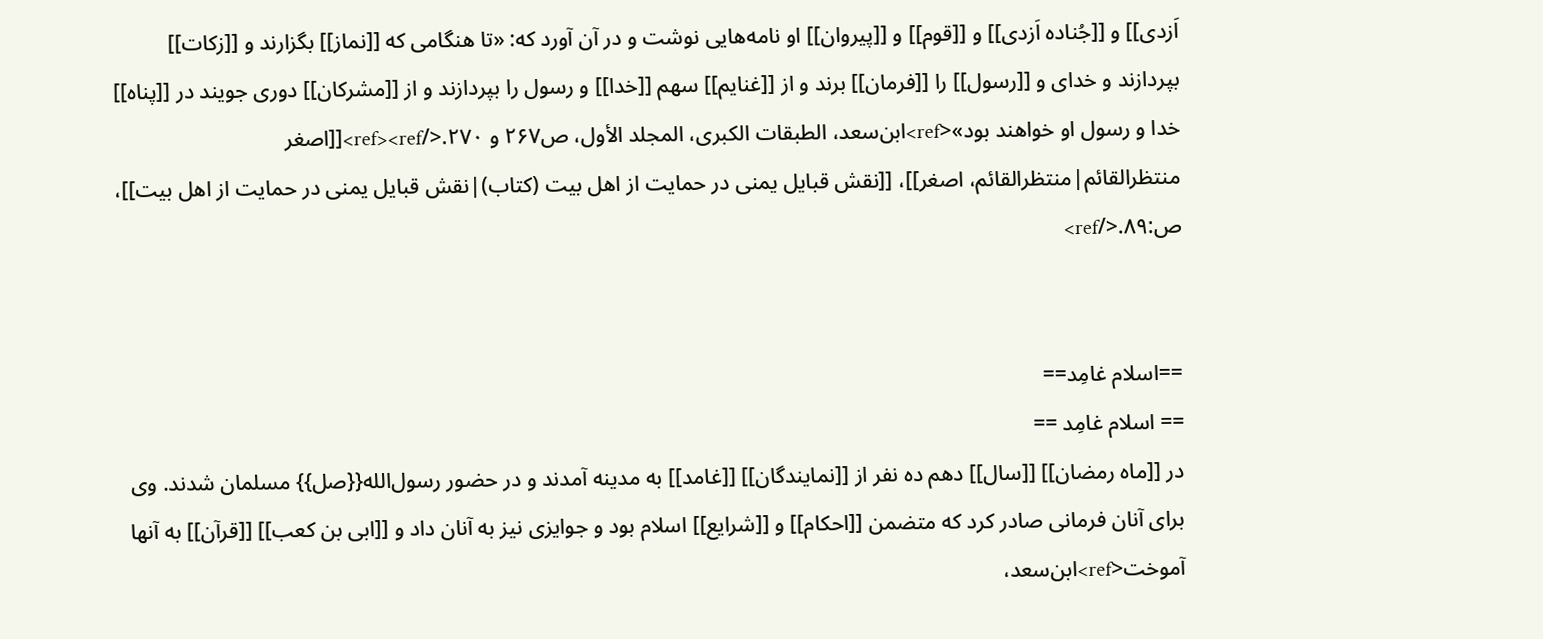اَزدی]] و [[جُناده اَزدی]] و [[قوم]] و [[پیروان]] او نامه‌هایی نوشت و در آن آورد که: «تا هنگامی که [[نماز]] بگزارند و [[زکات]] بپردازند و خدای و [[رسول]] را [[فرمان]] برند و از [[غنایم]] سهم [[خدا]] و رسول را بپردازند و از [[مشرکان]] دوری جویند در [[پناه]] خدا و رسول او خواهند بود»<ref>ابن‌سعد، الطبقات الکبری، المجلد الأول، ص۲۶۷ و ۲۷۰.</ref><ref>[[اصغر منتظرالقائم|منتظرالقائم، اصغر]]، [[نقش قبایل یمنی در حمایت از اهل بیت (کتاب)|نقش قبایل یمنی در حمایت از اهل بیت]]، ص:۸۹.</ref>


==اسلام غامِد==
== اسلام غامِد ==
در [[ماه رمضان]] [[سال]] دهم ده نفر از [[نمایندگان]] [[غامد]] به مدینه آمدند و در حضور رسول‌الله{{صل}} مسلمان شدند. وی برای آنان فرمانی صادر کرد که متضمن [[احکام]] و [[شرایع]] اسلام بود و جوایزی نیز به آنان داد و [[ابی بن کعب]] [[قرآن]] به آنها آموخت<ref>ابن‌سعد،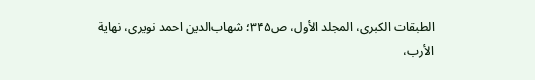الطبقات الکبری، المجلد الأول، ص۳۴۵؛ شهاب‌الدین احمد نویری، نهایة الأرب،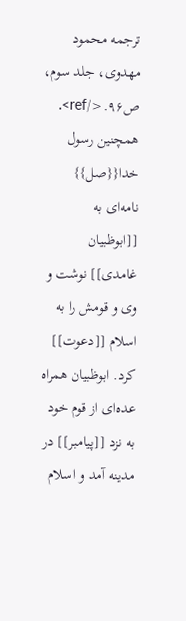ترجمه محمود مهدوی، جلد سوم، ص۹۶.</ref>. همچنین رسول خدا{{صل}} نامه‌ای به [[ابوظبیان غامدی]] نوشت و وی و قومش را به اسلام [[دعوت]] کرد. ابوظبیان همراه عده‌ای از قوم خود به نزد [[پیامبر]] در مدینه آمد و اسلام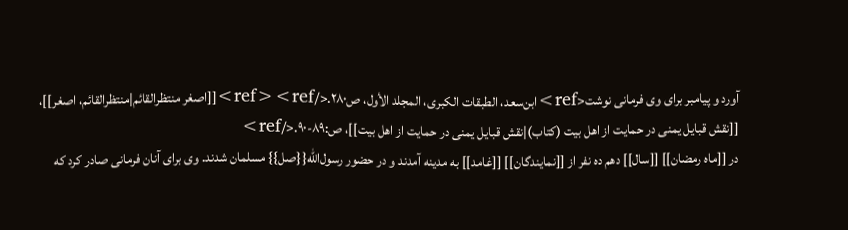آورد و پیامبر برای وی فرمانی نوشت<ref>ابن‌سعد، الطبقات الکبری، المجلد الأول، ص۲۸۰.</ref><ref>[[اصغر منتظرالقائم|منتظرالقائم، اصغر]]، [[نقش قبایل یمنی در حمایت از اهل بیت (کتاب)|نقش قبایل یمنی در حمایت از اهل بیت]]، ص:۸۹-۹۰.</ref>
در [[ماه رمضان]] [[سال]] دهم ده نفر از [[نمایندگان]] [[غامد]] به مدینه آمدند و در حضور رسول‌الله{{صل}} مسلمان شدند. وی برای آنان فرمانی صادر کرد که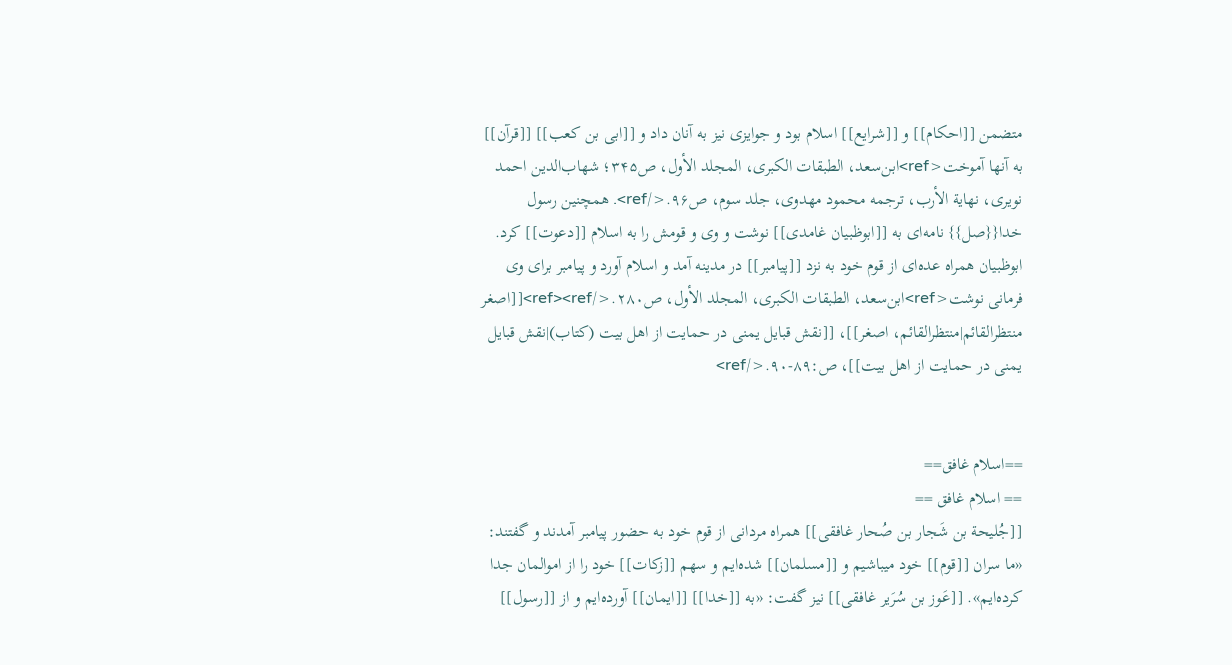متضمن [[احکام]] و [[شرایع]] اسلام بود و جوایزی نیز به آنان داد و [[ابی بن کعب]] [[قرآن]] به آنها آموخت<ref>ابن‌سعد، الطبقات الکبری، المجلد الأول، ص۳۴۵؛ شهاب‌الدین احمد نویری، نهایة الأرب، ترجمه محمود مهدوی، جلد سوم، ص۹۶.</ref>. همچنین رسول خدا{{صل}} نامه‌ای به [[ابوظبیان غامدی]] نوشت و وی و قومش را به اسلام [[دعوت]] کرد. ابوظبیان همراه عده‌ای از قوم خود به نزد [[پیامبر]] در مدینه آمد و اسلام آورد و پیامبر برای وی فرمانی نوشت<ref>ابن‌سعد، الطبقات الکبری، المجلد الأول، ص۲۸۰.</ref><ref>[[اصغر منتظرالقائم|منتظرالقائم، اصغر]]، [[نقش قبایل یمنی در حمایت از اهل بیت (کتاب)|نقش قبایل یمنی در حمایت از اهل بیت]]، ص:۸۹-۹۰.</ref>


==اسلام غافق==
== اسلام غافق ==
[[جُلیحة بن شَجار بن صُحار غافقی]] همراه مردانی از قوم خود به حضور پیامبر آمدند و گفتند: «ما سران [[قوم]] خود میباشیم و [[مسلمان]] شده‌ایم و سهم [[زکات]] خود را از اموالمان جدا کرده‌ایم». [[عَوز بن سُرَیر غافقی]] نیز گفت: «به [[خدا]] [[ایمان]] آورده‌ایم و از [[رسول]]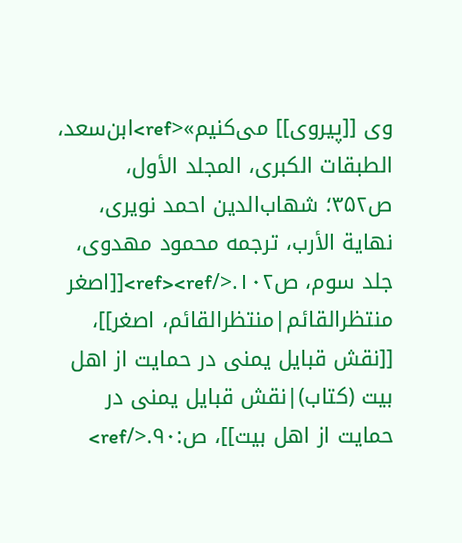وی [[پیروی]] می‌کنیم»<ref>ابن‌سعد، الطبقات الکبری، المجلد الأول، ص۳۵۲؛ شهاب‌الدین احمد نویری، نهایة الأرب، ترجمه محمود مهدوی، جلد سوم، ص۱۰۲.</ref><ref>[[اصغر منتظرالقائم|منتظرالقائم، اصغر]]، [[نقش قبایل یمنی در حمایت از اهل بیت (کتاب)|نقش قبایل یمنی در حمایت از اهل بیت]]، ص:۹۰.</ref>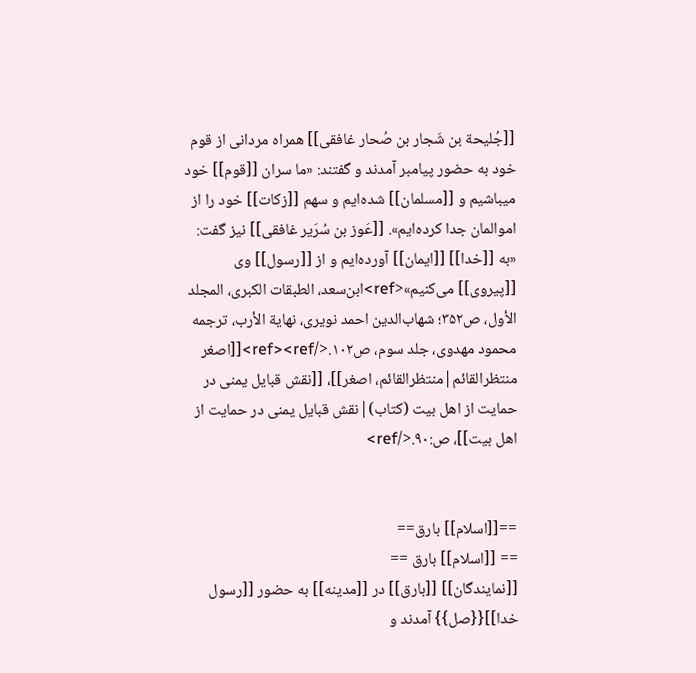[[جُلیحة بن شَجار بن صُحار غافقی]] همراه مردانی از قوم خود به حضور پیامبر آمدند و گفتند: «ما سران [[قوم]] خود میباشیم و [[مسلمان]] شده‌ایم و سهم [[زکات]] خود را از اموالمان جدا کرده‌ایم». [[عَوز بن سُرَیر غافقی]] نیز گفت: «به [[خدا]] [[ایمان]] آورده‌ایم و از [[رسول]] وی [[پیروی]] می‌کنیم»<ref>ابن‌سعد، الطبقات الکبری، المجلد الأول، ص۳۵۲؛ شهاب‌الدین احمد نویری، نهایة الأرب، ترجمه محمود مهدوی، جلد سوم، ص۱۰۲.</ref><ref>[[اصغر منتظرالقائم|منتظرالقائم، اصغر]]، [[نقش قبایل یمنی در حمایت از اهل بیت (کتاب)|نقش قبایل یمنی در حمایت از اهل بیت]]، ص:۹۰.</ref>


==[[اسلام]] بارق==
== [[اسلام]] بارق ==
[[نمایندگان]] [[بارق]] در [[مدینه]] به حضور [[رسول خدا]]{{صل}} آمدند و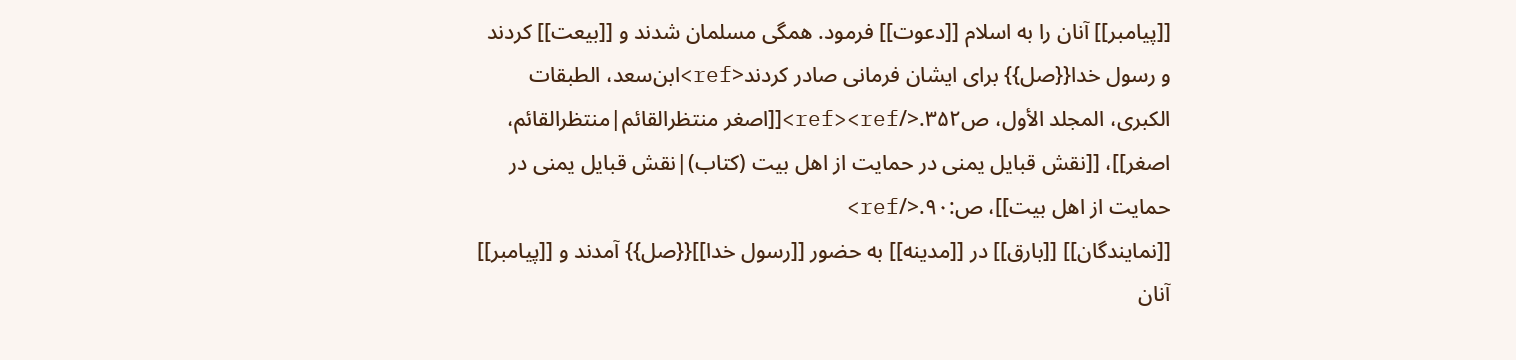[[پیامبر]] آنان را به اسلام [[دعوت]] فرمود. همگی مسلمان شدند و [[بیعت]] کردند و رسول خدا{{صل}} برای ایشان فرمانی صادر کردند<ref>ابن‌سعد، الطبقات الکبری، المجلد الأول، ص۳۵۲.</ref><ref>[[اصغر منتظرالقائم|منتظرالقائم، اصغر]]، [[نقش قبایل یمنی در حمایت از اهل بیت (کتاب)|نقش قبایل یمنی در حمایت از اهل بیت]]، ص:۹۰.</ref>
[[نمایندگان]] [[بارق]] در [[مدینه]] به حضور [[رسول خدا]]{{صل}} آمدند و [[پیامبر]] آنان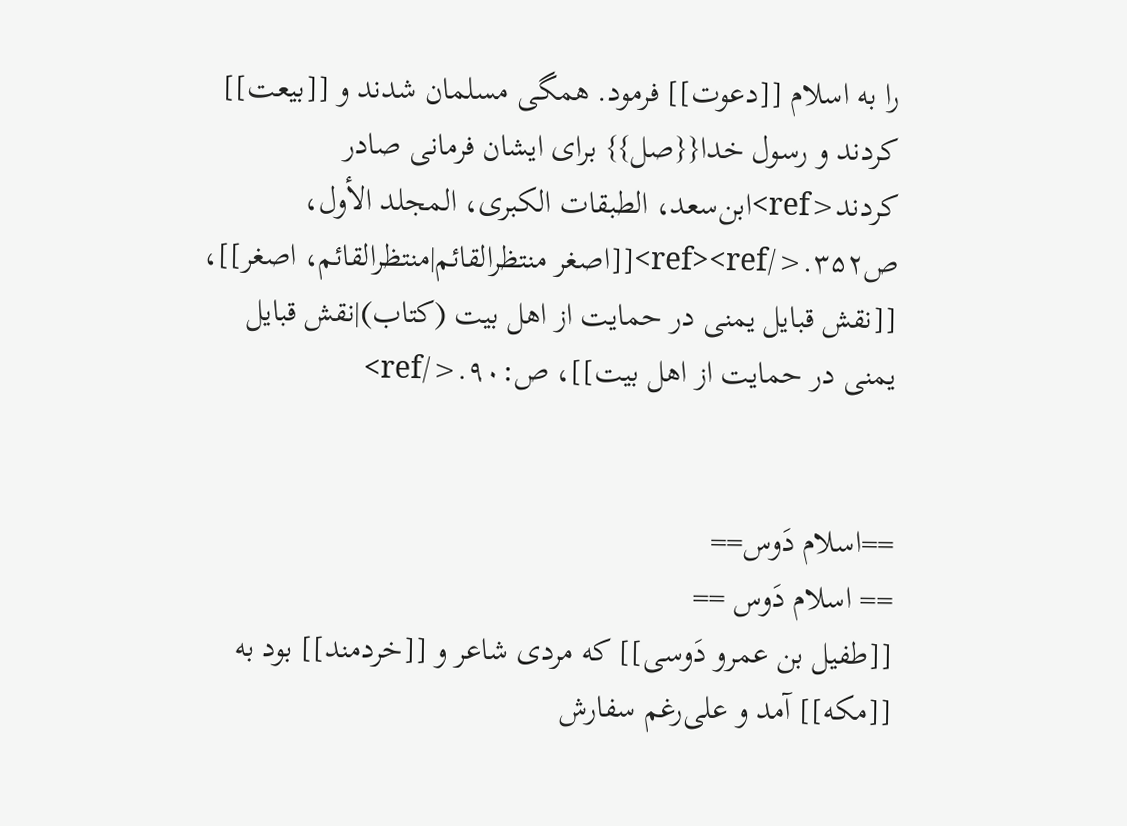را به اسلام [[دعوت]] فرمود. همگی مسلمان شدند و [[بیعت]] کردند و رسول خدا{{صل}} برای ایشان فرمانی صادر کردند<ref>ابن‌سعد، الطبقات الکبری، المجلد الأول، ص۳۵۲.</ref><ref>[[اصغر منتظرالقائم|منتظرالقائم، اصغر]]، [[نقش قبایل یمنی در حمایت از اهل بیت (کتاب)|نقش قبایل یمنی در حمایت از اهل بیت]]، ص:۹۰.</ref>


==اسلام دَوس==
== اسلام دَوس ==
[[طفیل بن عمرو دَوسی]] که مردی شاعر و [[خردمند]] بود به [[مکه]] آمد و علی‌رغم سفارش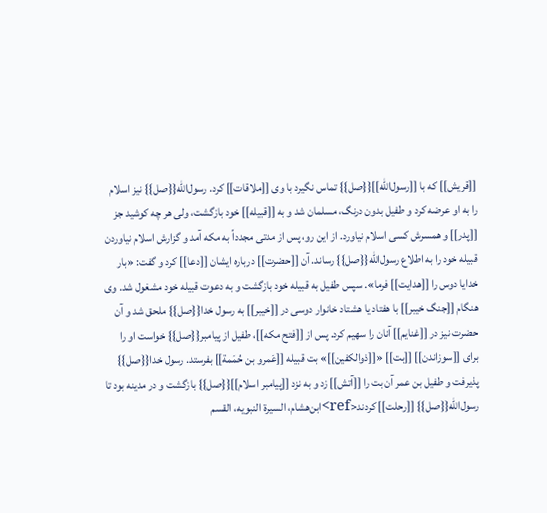[[قریش]] که با [[رسول‌الله]]{{صل}} تماس نگیرد با وی [[ملاقات]] کرد. رسول‌الله{{صل}} نیز اسلام را به او عرضه کرد و طفیل بدون درنگ، مسلمان شد و به [[قبیله]] خود بازگشت، ولی هر چه کوشید جز [[پدر]] و همسرش کسی اسلام نیاورد. از این رو، پس از مدتی مجدداً به مکه آمد و گزارش اسلام نیاوردن قبیله خود را به اطلاع رسول‌الله{{صل}} رساند. آن [[حضرت]] درباره ایشان [[دعا]] کرد و گفت: «بار خدایا دوس را [[هدایت]] فرما». سپس طفیل به قبیله خود بازگشت و به دعوت قبیله خود مشغول شد. وی هنگام [[جنگ خیبر]] با هفتاد یا هشتاد خانوار دوسی در [[خیبر]] به رسول خدا{{صل}} ملحق شد و آن حضرت نیز در [[غنایم]] آنان را سهیم کرد. پس از [[فتح مکه]]، طفیل از پیامبر{{صل}} خواست او را برای [[سوزاندن]] [[بت]] «[[ذوالکفین]]» بت قبیله [[عَمرو بن حُمَمة]] بفرستد. رسول خدا{{صل}} پذیرفت و طفیل بن عمر آن بت را [[آتش]] زد و به نزد [[پیامبر اسلام]]{{صل}} بازگشت و در مدینه بود تا رسول‌الله{{صل}} [[رحلت]] کردند<ref>ابن‌هشام، السیرة النبویه، القسم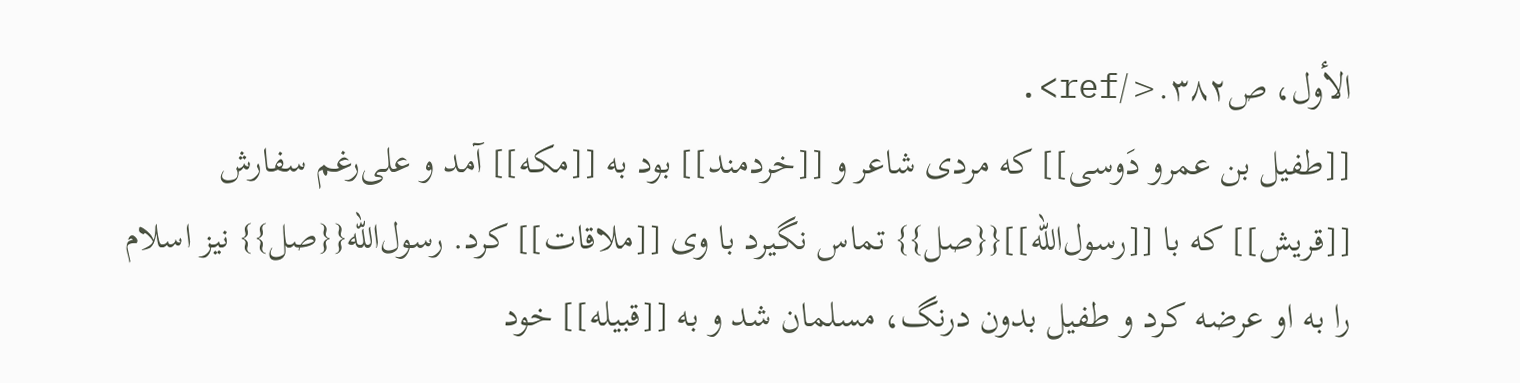الأول، ص۳۸۲.</ref>.
[[طفیل بن عمرو دَوسی]] که مردی شاعر و [[خردمند]] بود به [[مکه]] آمد و علی‌رغم سفارش [[قریش]] که با [[رسول‌الله]]{{صل}} تماس نگیرد با وی [[ملاقات]] کرد. رسول‌الله{{صل}} نیز اسلام را به او عرضه کرد و طفیل بدون درنگ، مسلمان شد و به [[قبیله]] خود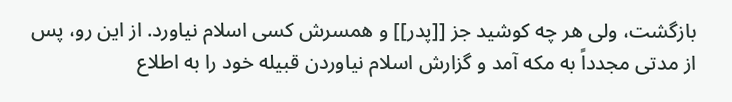بازگشت، ولی هر چه کوشید جز [[پدر]] و همسرش کسی اسلام نیاورد. از این رو، پس از مدتی مجدداً به مکه آمد و گزارش اسلام نیاوردن قبیله خود را به اطلاع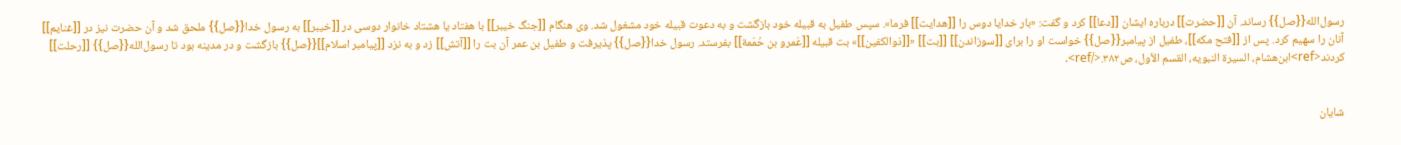رسول‌الله{{صل}} رساند. آن [[حضرت]] درباره ایشان [[دعا]] کرد و گفت: «بار خدایا دوس را [[هدایت]] فرما». سپس طفیل به قبیله خود بازگشت و به دعوت قبیله خود مشغول شد. وی هنگام [[جنگ خیبر]] با هفتاد یا هشتاد خانوار دوسی در [[خیبر]] به رسول خدا{{صل}} ملحق شد و آن حضرت نیز در [[غنایم]] آنان را سهیم کرد. پس از [[فتح مکه]]، طفیل از پیامبر{{صل}} خواست او را برای [[سوزاندن]] [[بت]] «[[ذوالکفین]]» بت قبیله [[عَمرو بن حُمَمة]] بفرستد. رسول خدا{{صل}} پذیرفت و طفیل بن عمر آن بت را [[آتش]] زد و به نزد [[پیامبر اسلام]]{{صل}} بازگشت و در مدینه بود تا رسول‌الله{{صل}} [[رحلت]] کردند<ref>ابن‌هشام، السیرة النبویه، القسم الأول، ص۳۸۲.</ref>.


شایان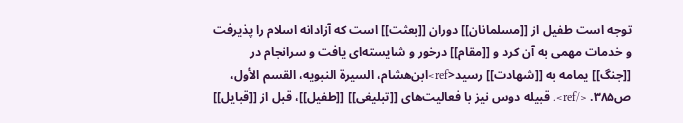توجه است طفیل از [[مسلمانان]] دوران [[بعثت]] است که آزادانه اسلام را پذیرفت و خدمات مهمی به آن کرد و [[مقام]] درخور و شایسته‌ای یافت و سرانجام در [[جنگ]] یمامه به [[شهادت]] رسید<ref>ابن‌هشام، السیرة النبویه، القسم الأول، ص۳۸۵. </ref>. قبیله دوس نیز با فعالیت‌های [[تبلیغی]] [[طفیل]]، قبل از [[قبایل]]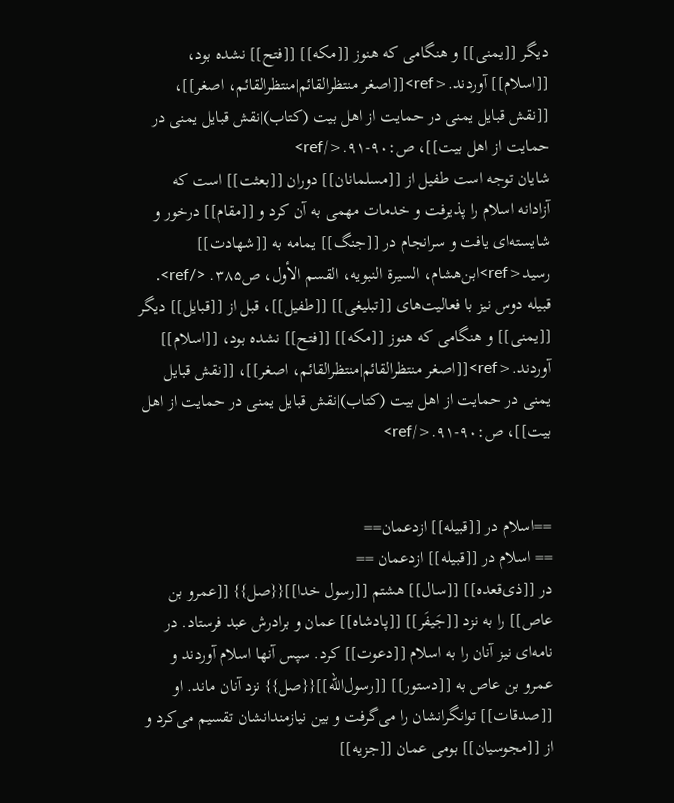دیگر [[یمنی]] و هنگامی که هنوز [[مکه]] [[فتح]] نشده بود، [[اسلام]] آوردند.<ref>[[اصغر منتظرالقائم|منتظرالقائم، اصغر]]، [[نقش قبایل یمنی در حمایت از اهل بیت (کتاب)|نقش قبایل یمنی در حمایت از اهل بیت]]، ص:۹۰-۹۱.</ref>
شایان توجه است طفیل از [[مسلمانان]] دوران [[بعثت]] است که آزادانه اسلام را پذیرفت و خدمات مهمی به آن کرد و [[مقام]] درخور و شایسته‌ای یافت و سرانجام در [[جنگ]] یمامه به [[شهادت]] رسید<ref>ابن‌هشام، السیرة النبویه، القسم الأول، ص۳۸۵. </ref>. قبیله دوس نیز با فعالیت‌های [[تبلیغی]] [[طفیل]]، قبل از [[قبایل]] دیگر [[یمنی]] و هنگامی که هنوز [[مکه]] [[فتح]] نشده بود، [[اسلام]] آوردند.<ref>[[اصغر منتظرالقائم|منتظرالقائم، اصغر]]، [[نقش قبایل یمنی در حمایت از اهل بیت (کتاب)|نقش قبایل یمنی در حمایت از اهل بیت]]، ص:۹۰-۹۱.</ref>


==اسلام در [[قبیله]] ازدعمان==
== اسلام در [[قبیله]] ازدعمان ==
در [[ذی‌قعده]] [[سال]] هشتم [[رسول خدا]]{{صل}} [[عمرو بن عاص]] را به نزد [[جَیفَر]] [[پادشاه]] عمان و برادرش عبد فرستاد. در نامه‌ای نیز آنان را به اسلام [[دعوت]] کرد. سپس آنها اسلام آوردند و عمرو بن عاص به [[دستور]] [[رسول‌الله]]{{صل}} نزد آنان ماند. او [[صدقات]] توانگرانشان را می‌گرفت و بین نیازمندانشان تقسیم می‌کرد و از [[مجوسیان]] بومی عمان [[جزیه]]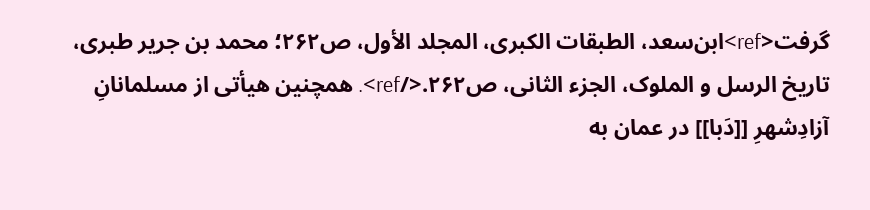گرفت<ref>ابن‌سعد، الطبقات الکبری، المجلد الأول، ص۲۶۲؛ محمد بن جریر طبری، تاریخ الرسل و الملوک، الجزء الثانی، ص۲۶۲.</ref>. همچنین هیأتی از مسلمانانِ آزادِشهرِ [[دَبا]] در عمان به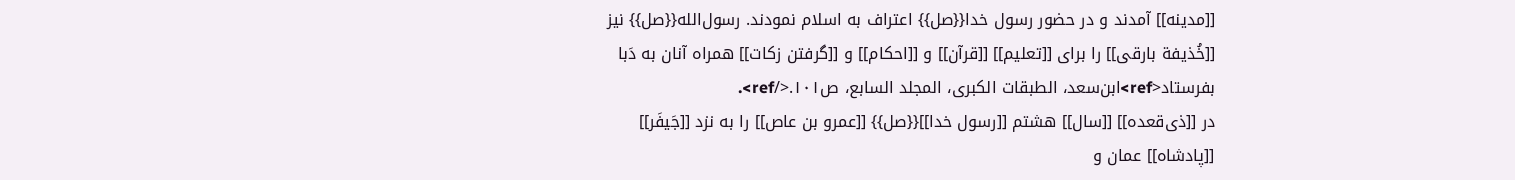[[مدینه]] آمدند و در حضور رسول خدا{{صل}} اعتراف به اسلام نمودند. رسول‌الله{{صل}} نیز [[خُذیفة بارقی]] را برای [[تعلیم]] [[قرآن]] و [[احکام]] و [[گرفتن زکات]] همراه آنان به دَبا بفرستاد<ref>ابن‌سعد، الطبقات الکبری، المجلد السابع، ص۱۰۱.</ref>.
در [[ذی‌قعده]] [[سال]] هشتم [[رسول خدا]]{{صل}} [[عمرو بن عاص]] را به نزد [[جَیفَر]] [[پادشاه]] عمان و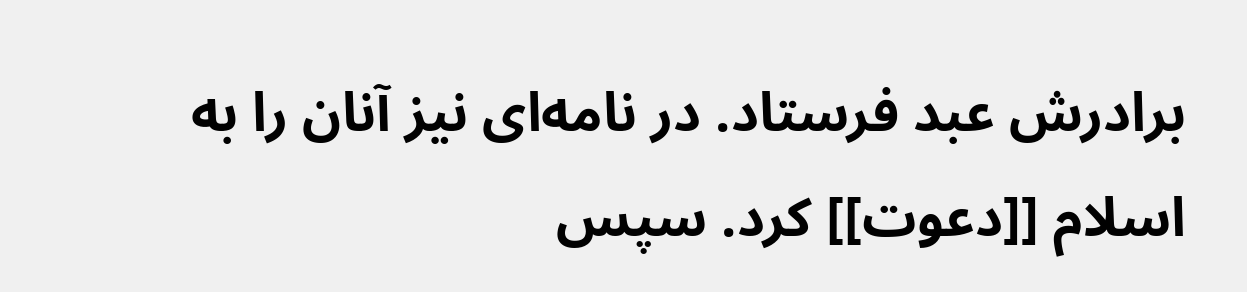برادرش عبد فرستاد. در نامه‌ای نیز آنان را به اسلام [[دعوت]] کرد. سپس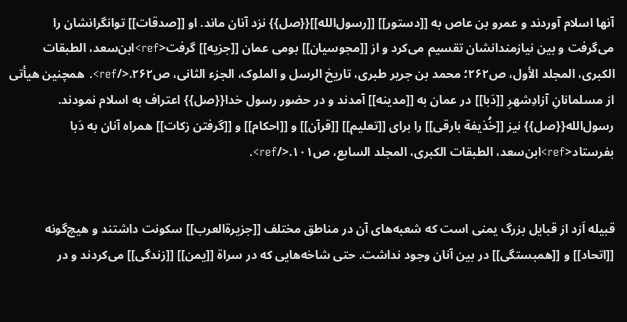آنها اسلام آوردند و عمرو بن عاص به [[دستور]] [[رسول‌الله]]{{صل}} نزد آنان ماند. او [[صدقات]] توانگرانشان را می‌گرفت و بین نیازمندانشان تقسیم می‌کرد و از [[مجوسیان]] بومی عمان [[جزیه]] گرفت<ref>ابن‌سعد، الطبقات الکبری، المجلد الأول، ص۲۶۲؛ محمد بن جریر طبری، تاریخ الرسل و الملوک، الجزء الثانی، ص۲۶۲.</ref>. همچنین هیأتی از مسلمانانِ آزادِشهرِ [[دَبا]] در عمان به [[مدینه]] آمدند و در حضور رسول خدا{{صل}} اعتراف به اسلام نمودند. رسول‌الله{{صل}} نیز [[خُذیفة بارقی]] را برای [[تعلیم]] [[قرآن]] و [[احکام]] و [[گرفتن زکات]] همراه آنان به دَبا بفرستاد<ref>ابن‌سعد، الطبقات الکبری، المجلد السابع، ص۱۰۱.</ref>.


قبیله اَزد از قبایل بزرگ یمنی است که شعبه‌های آن در مناطق مختلف [[جزیرةالعرب]] سکونت داشتند و هیچ‌گونه [[اتحاد]] و [[همبستگی]] در بین آنان وجود نداشت. حتی شاخه‌هایی که در سراة [[یمن]] [[زندگی]] می‌کردند و در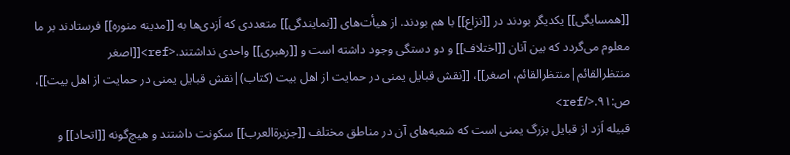[[همسایگی]] یکدیگر بودند در [[نزاع]] با هم بودند. از هیأت‌های [[نمایندگی]] متعددی که اَزدی‌ها به [[مدینه منوره]] فرستادند بر ما معلوم می‌گردد که بین آنان [[اختلاف]] و دو دستگی وجود داشته است و [[رهبری]] واحدی نداشتند.<ref>[[اصغر منتظرالقائم|منتظرالقائم، اصغر]]، [[نقش قبایل یمنی در حمایت از اهل بیت (کتاب)|نقش قبایل یمنی در حمایت از اهل بیت]]، ص:۹۱.</ref>
قبیله اَزد از قبایل بزرگ یمنی است که شعبه‌های آن در مناطق مختلف [[جزیرةالعرب]] سکونت داشتند و هیچ‌گونه [[اتحاد]] و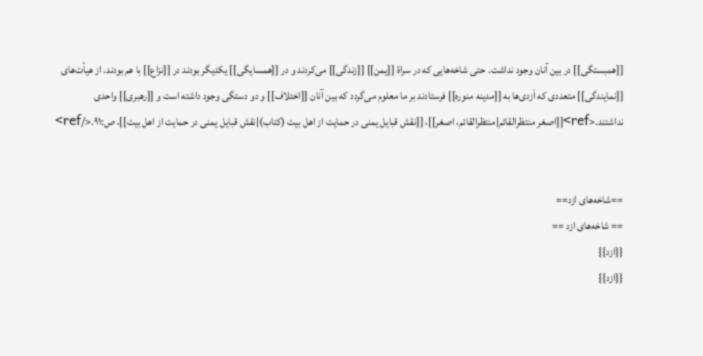[[همبستگی]] در بین آنان وجود نداشت. حتی شاخه‌هایی که در سراة [[یمن]] [[زندگی]] می‌کردند و در [[همسایگی]] یکدیگر بودند در [[نزاع]] با هم بودند. از هیأت‌های [[نمایندگی]] متعددی که اَزدی‌ها به [[مدینه منوره]] فرستادند بر ما معلوم می‌گردد که بین آنان [[اختلاف]] و دو دستگی وجود داشته است و [[رهبری]] واحدی نداشتند.<ref>[[اصغر منتظرالقائم|منتظرالقائم، اصغر]]، [[نقش قبایل یمنی در حمایت از اهل بیت (کتاب)|نقش قبایل یمنی در حمایت از اهل بیت]]، ص:۹۱.</ref>


==شاخه‌های ازد==
== شاخه‌های ازد ==
{{ازد}}
{{ازد}}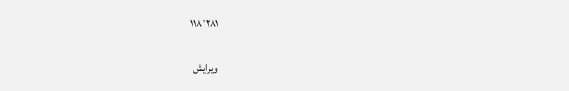۱۱۸٬۲۸۱

ویرایش